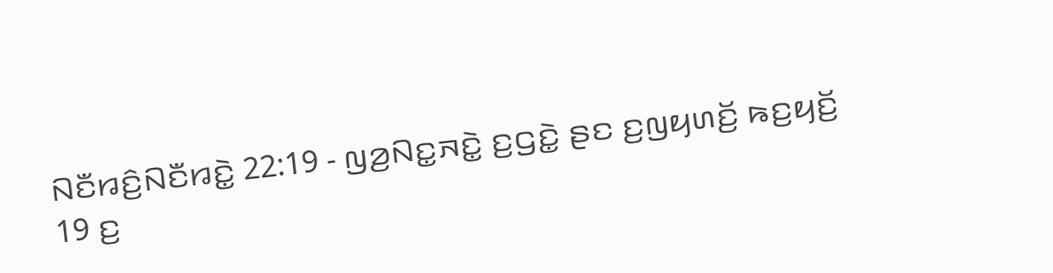ꤡꤢꤪꤙꤢꤨ꤬ꤡꤢꤪꤙꤢꤧ꤭ 22:19 - ꤜꤤ꤬ꤡꤢ꤭ꤏꤢꤧ꤭ ꤢ꤬ꤞꤢꤧ꤭ ꤔꤢ ꤢ꤬ꤜꤟꤛꤢꤩ꤬ ꤒꤢ꤬ꤟꤢꤩ꤬
19 ꤢ꤬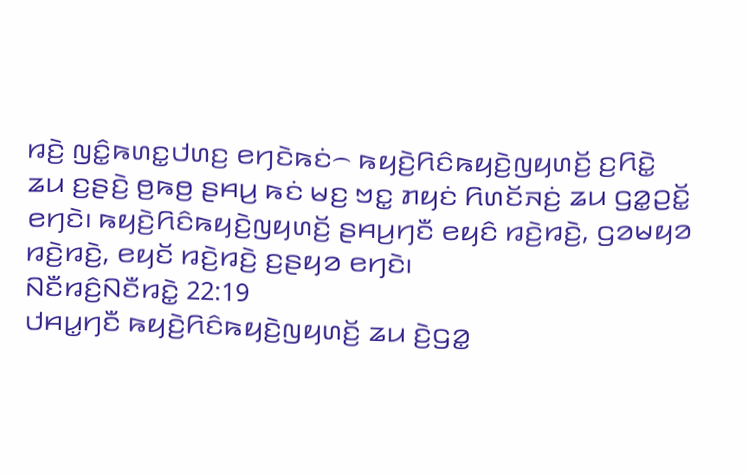ꤙꤢꤧ꤬ ꤜꤢꤨ꤭ꤒꤛꤢ꤭ꤓꤛꤢ꤬ ꤕꤚꤢꤧꤒꤢꤦ꤮ ꤒꤟꤢꤧ꤬ꤖꤢꤨꤒꤟꤢꤧ꤬ꤜꤟꤛꤢꤩ꤬ ꤢ꤬ꤖꤢꤧ꤭ ꤘꤣ ꤢ꤬ꤔꤢꤧ꤬ ꤥ꤬ꤒꤥ꤬ ꤔꤌꤣ꤬ ꤒꤢꤦ ꤗꤢ꤬ ꤠꤢ꤭ ꤊꤟꤢꤦ ꤖꤛꤢꤩꤏꤢꤦ꤬ ꤘꤣ ꤞꤤ꤭ꤑꤢꤩ꤭ ꤕꤚꤢꤧ꤯ ꤒꤟꤢꤧ꤬ꤖꤢꤨꤒꤟꤢꤧ꤬ꤜꤟꤛꤢꤩ꤬ ꤔꤌꤣ꤬ꤚꤢꤪ ꤕꤟꤢꤨ ꤙꤢꤧ꤬ꤙꤢꤧ꤬, ꤞꤤꤗꤟꤤ ꤙꤢꤧ꤬ꤙꤢꤧ꤬, ꤕꤟꤢꤩ ꤙꤢꤧ꤬ꤙꤢꤧ꤬ ꤢ꤬ꤔꤟꤤ ꤕꤚꤢꤧ꤯
ꤡꤢꤪꤙꤢꤨ꤬ꤡꤢꤪꤙꤢꤧ꤭ 22:19
ꤓꤌꤣ꤭ꤚꤢꤪ ꤒꤟꤢꤧ꤬ꤖꤢꤨꤒꤟꤢꤧ꤬ꤜꤟꤛꤢꤩ꤬ ꤘꤣ ꤢꤧ꤬ꤞꤤ꤭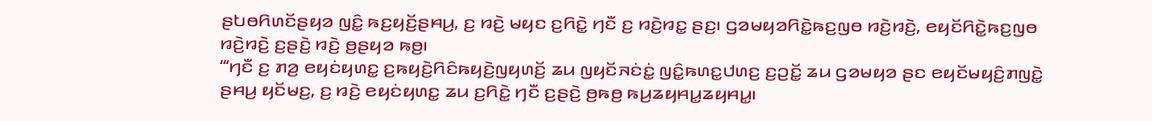ꤔꤝꤥꤖꤛꤢꤩꤔꤟꤤ ꤜꤢꤨ꤭ ꤒꤢ꤬ꤟꤢꤩ꤬ꤔꤌꤣ꤬, ꤢ꤬ ꤙꤢꤧ꤬ ꤗꤟꤢ ꤢ꤬ꤖꤢꤧ꤭ ꤚꤢꤪ ꤢ꤬ ꤙꤢꤧ꤬ꤙꤢ꤭ ꤔꤢ꤬꤯ ꤞꤤꤗꤟꤤꤖꤢꤧ꤭ꤒꤢ꤬ꤜꤥ ꤙꤢꤧ꤬ꤙꤢꤧ꤬, ꤕꤟꤢꤩꤖꤢꤧ꤭ꤒꤢ꤬ꤜꤥ ꤙꤢꤧ꤬ꤙꤢꤧ꤬ ꤢ꤬ꤔꤢꤧ꤬ ꤙꤢꤧ꤬ ꤥ꤬ꤔꤟꤤ ꤒꤥ꤬꤯
“‘ꤚꤢꤪ ꤢ꤬ ꤊꤤ꤬ ꤕꤟꤢꤦꤟꤛꤢ꤭ ꤢ꤬ꤒꤟꤢꤧ꤬ꤖꤢꤨꤒꤟꤢꤧ꤬ꤜꤟꤛꤢꤩ꤬ ꤘꤣ ꤜꤟꤢꤩꤏꤢꤦꤢꤦ꤭ ꤜꤢꤨ꤭ꤒꤛꤢ꤭ꤓꤛꤢ꤬ ꤢ꤬ꤑꤢꤩ꤭ ꤘꤣ ꤞꤤꤗꤟꤤ ꤔꤢ ꤕꤟꤢꤩꤗꤟꤢꤨ꤬ꤊꤜꤢꤧ꤭ ꤔꤌꤣ꤬ ꤟꤢꤩꤗꤢ꤬, ꤢ꤬ ꤙꤢꤧ꤬ ꤕꤟꤢꤦꤟꤛꤢ꤭ ꤘꤣ ꤢ꤬ꤖꤢꤧ꤭ ꤚꤢꤪ ꤢ꤬ꤔꤢꤧ꤬ ꤥ꤬ꤒꤥ꤬ ꤒꤣ꤬ꤘꤟꤌꤣ꤭ꤘꤟꤌꤣ꤭꤯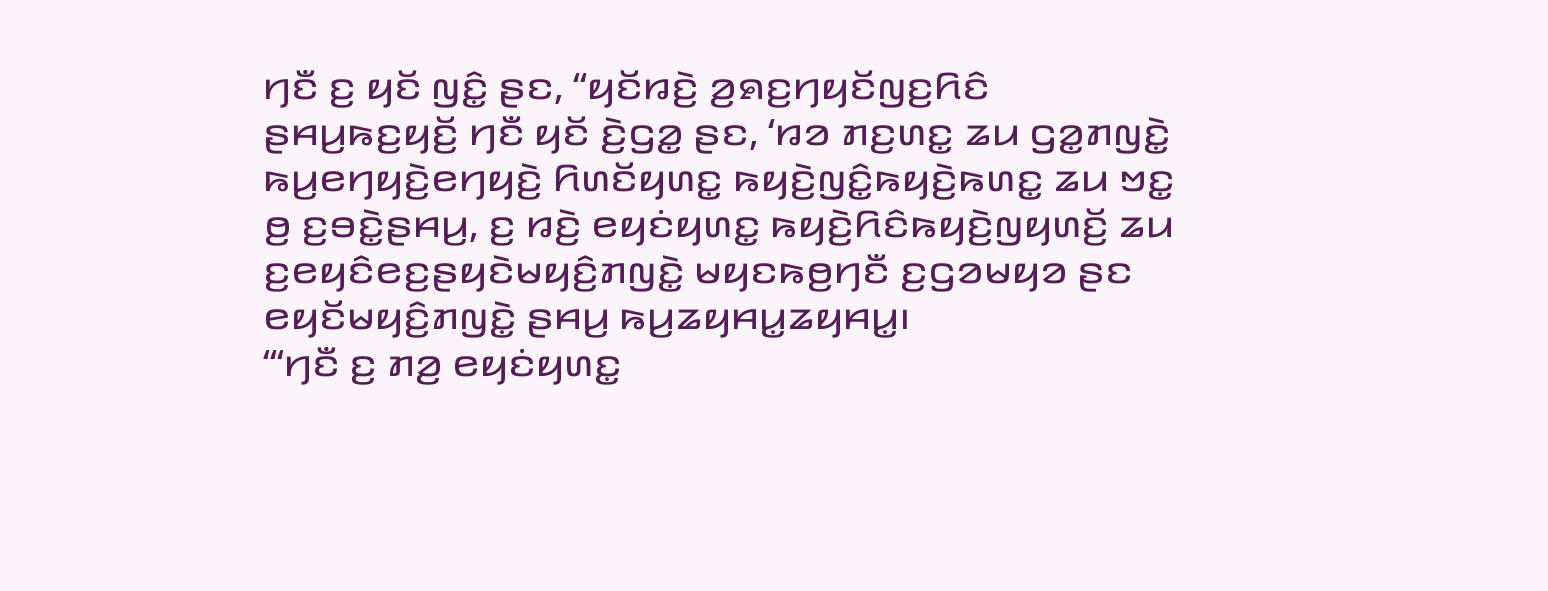ꤚꤢꤪ ꤢ꤬ ꤟꤢꤩ ꤜꤢꤨ꤭ ꤔꤢ, “ꤟꤢꤩꤙꤢꤧ꤬ ꤤ꤬ꤎꤢ꤬ꤚꤟꤢꤩꤜꤢ꤬ꤖꤢꤨ ꤔꤌꤣ꤬ꤒꤢ꤬ꤟꤢꤩ꤬ ꤚꤢꤪ ꤟꤢꤩ ꤢꤧ꤬ꤞꤤ꤭ ꤔꤢ, ‘ꤙꤤ ꤊꤢ꤬ꤛꤢ꤭ ꤘꤣ ꤞꤤ꤭ꤊꤜꤢꤧ꤭ ꤒꤣ꤬ꤕꤚꤟꤢꤧ꤬ꤕꤚꤟꤢꤧ꤬ ꤖꤛꤢꤩꤟꤛꤢ꤭ ꤒꤟꤢꤧ꤬ꤜꤢꤨ꤭ꤒꤟꤢꤧ꤬ꤒꤛꤢ꤭ ꤘꤣ ꤠꤢ꤭ ꤥ꤬ ꤢ꤬ꤋꤢꤧ꤭ꤔꤌꤣ꤬, ꤢ꤬ ꤙꤢꤧ꤬ ꤕꤟꤢꤦꤟꤛꤢ꤭ ꤒꤟꤢꤧ꤬ꤖꤢꤨꤒꤟꤢꤧ꤬ꤜꤟꤛꤢꤩ꤬ ꤘꤣ ꤢ꤬ꤕꤟꤢꤨꤕꤢ꤬ꤔꤟꤢꤧꤗꤟꤢꤨ꤬ꤊꤜꤢꤧ꤭ ꤗꤟꤢꤒꤥ꤬ꤚꤢꤪ ꤢ꤬ꤞꤤꤗꤟꤤ ꤔꤢ ꤕꤟꤢꤩꤗꤟꤢꤨ꤬ꤊꤜꤢꤧ꤭ ꤔꤌꤣ꤬ ꤒꤣ꤬ꤘꤟꤌꤣ꤭ꤘꤟꤌꤣ꤭꤯
“‘ꤚꤢꤪ ꤢ꤬ ꤊꤤ꤬ ꤕꤟꤢꤦꤟꤛꤢ꤭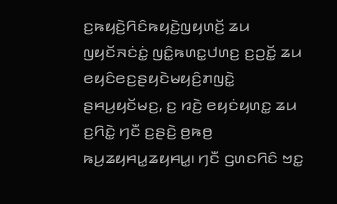ꤢ꤬ꤒꤟꤢꤧ꤬ꤖꤢꤨꤒꤟꤢꤧ꤬ꤜꤟꤛꤢꤩ꤬ ꤘꤣ ꤜꤟꤢꤩꤏꤢꤦꤢꤦ꤭ ꤜꤢꤨ꤭ꤒꤛꤢ꤭ꤓꤛꤢ꤬ ꤢ꤬ꤑꤢꤩ꤭ ꤘꤣ ꤕꤟꤢꤨꤕꤢ꤬ꤔꤟꤢꤧꤗꤟꤢꤨ꤬ꤊꤜꤢꤧ꤭ ꤔꤌꤣ꤬ꤟꤢꤩꤗꤢ꤬, ꤢ꤬ ꤙꤢꤧ꤬ ꤕꤟꤢꤦꤟꤛꤢ꤭ ꤘꤣ ꤢ꤬ꤖꤢꤧ꤭ ꤚꤢꤪ ꤢ꤬ꤔꤢꤧ꤬ ꤥ꤬ꤒꤥ꤬ ꤒꤣ꤬ꤘꤟꤌꤣ꤭ꤘꤟꤌꤣ꤭꤯ ꤚꤢꤪ ꤞꤛꤢꤖꤢꤨ ꤠꤢ꤭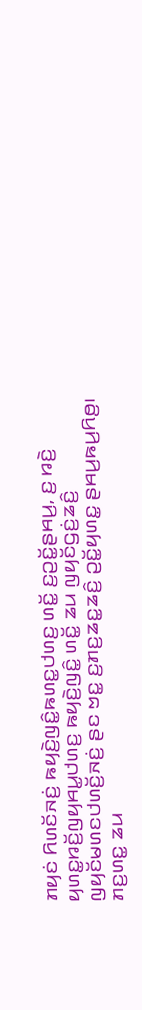ꤊꤟꤢꤦ ꤖꤛꤢꤩꤏꤢꤦ꤬ ꤒꤟꤢꤧ꤬ꤜꤢꤨ꤭ꤒꤛꤢ꤭ꤓꤛꤢ꤬ ꤛꤢꤩ꤭ ꤢ꤬ꤑꤢꤩ꤭ꤔꤌꤣ꤬, ꤢ꤬ ꤙꤢꤧ꤬ ꤟꤛꤢ꤭ꤙꤢꤩ꤬ꤜꤟꤌꤣ꤭ꤓꤛꤢ꤬ ꤒꤟꤢꤧ꤬ꤜꤢꤨ꤭ ꤛꤢꤩ꤭ ꤘꤣ ꤜꤟꤢꤩꤞꤢꤦ꤬ꤘꤢꤨ꤬ ꤜꤟꤢꤩꤗꤛꤢꤓꤛꤢꤩ꤬ꤏꤢꤦ꤬ ꤔꤢ ꤠꤢ꤭ ꤢ꤬ꤊꤢ꤬ꤘꤢ꤭ꤘꤢꤨ꤬ ꤑꤢꤩ꤭ꤟꤛꤢ꤭ ꤔꤌꤣ꤬ꤒꤣ꤬ꤖꤥ꤬꤯
ꤊꤢ꤬ꤛꤢ꤭ ꤘꤣ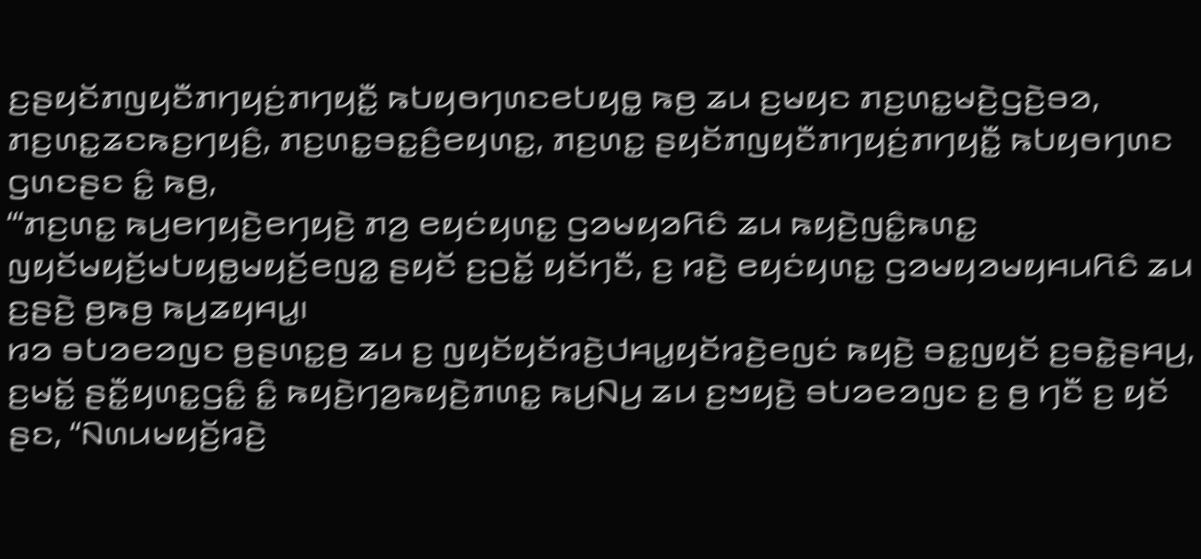ꤢ꤬ꤔꤟꤢꤩꤊꤜꤟꤢꤪꤊꤚꤟꤢꤦ꤬ꤊꤚꤟꤢꤪ꤭ ꤒꤝꤟꤥꤚꤛꤢꤕꤝꤟꤥ꤭ ꤒꤥ꤬ ꤘꤣ ꤢ꤬ꤗꤟꤢ ꤊꤢ꤬ꤛꤢ꤭ꤗꤢꤧ꤬ꤞꤢꤧ꤬ꤋꤤ, ꤊꤢ꤬ꤛꤢ꤭ꤘꤢꤒꤢ꤬ꤚꤟꤢꤨ꤬, ꤊꤢ꤬ꤛꤢ꤭ꤋꤢ꤭ꤢꤨ꤬ꤕꤟꤛꤢ꤭, ꤊꤢ꤬ꤛꤢ꤭ ꤔꤟꤢꤩꤊꤜꤟꤢꤪꤊꤚꤟꤢꤦ꤬ꤊꤚꤟꤢꤪ꤭ ꤒꤝꤟꤥꤚꤛꤢ ꤞꤛꤢꤔꤢ ꤢꤨ꤭ ꤒꤥ꤬,
“‘ꤊꤢ꤬ꤛꤢ꤭ ꤒꤣ꤬ꤕꤚꤟꤢꤧ꤬ꤕꤚꤟꤢꤧ꤬ ꤊꤤ꤬ ꤕꤟꤢꤦꤟꤛꤢ꤭ ꤞꤤꤗꤟꤤꤖꤢꤨ ꤘꤣ ꤒꤟꤢꤧ꤬ꤜꤢꤨ꤭ꤒꤛꤢ꤭ ꤜꤟꤢꤩꤗꤟꤢꤩ꤬ꤗꤝꤟꤥ꤭ꤗꤟꤢꤩ꤬ꤕꤜꤤ꤭ ꤔꤟꤢꤩ ꤢ꤬ꤑꤢꤩ꤭ ꤟꤢꤩꤚꤢꤪ, ꤢ꤬ ꤙꤢꤧ꤬ ꤕꤟꤢꤦꤟꤛꤢ꤭ ꤞꤤꤗꤟꤤꤗꤟꤌꤣꤖꤢꤨ ꤘꤣ ꤢ꤬ꤔꤢꤧ꤬ ꤥ꤬ꤒꤥ꤬ ꤒꤣ꤬ꤘꤟꤌꤣ꤭꤯
ꤙꤤ ꤋꤝꤤꤕꤤꤜꤢ ꤥ꤬ꤔꤛꤢ꤭ꤥ꤬ ꤘꤣ ꤢ꤬ ꤜꤟꤢꤩꤟꤢꤩꤙꤢꤧ꤬ꤓꤌꤣ꤭ꤟꤢꤩꤙꤢꤧ꤬ꤕꤜꤢꤦ ꤒꤟꤢꤧ꤬ ꤋꤢ꤭ꤜꤟꤢꤩ ꤢ꤬ꤋꤢꤧ꤭ꤔꤌꤣ꤬, ꤢ꤬ꤗꤢꤩ꤭ ꤔꤢꤪ꤭ꤟꤛꤢ꤭ꤞꤢꤨ꤭ ꤢꤨ꤭ ꤒꤟꤢꤧ꤬ꤚꤤ꤬ꤒꤟꤢꤧ꤬ꤊꤛꤢ꤭ ꤒꤣ꤬ꤡꤣ꤬ ꤘꤣ ꤢ꤬ꤠꤟꤢꤧ꤬ ꤋꤝꤤꤕꤤꤜꤢ ꤢ꤬ ꤥ꤬ ꤚꤢꤪ ꤢ꤬ ꤟꤢꤩ ꤔꤢ, “ꤡꤛꤣꤗꤟꤢꤩ꤬ꤙꤢꤧ꤬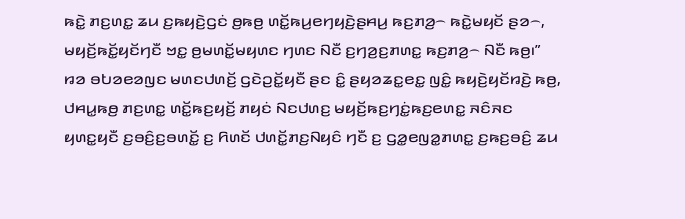ꤒꤢꤧ꤭ ꤊꤢ꤬ꤛꤢ꤭ ꤘꤣ ꤢ꤬ꤒꤟꤢꤧ꤬ꤞꤢꤦ ꤥ꤬ꤒꤥ꤬ ꤛꤢꤩ꤭ꤒꤣ꤬ꤕꤚꤟꤢꤧ꤬ꤔꤌꤣ꤬ ꤒꤢ꤬ꤊꤤ꤬꤮ ꤒꤢꤧ꤭ꤗꤟꤢꤩ ꤔꤤ꤮, ꤗꤟꤢꤩ꤬ꤒꤢꤩ꤭ꤟꤢꤩꤚꤢꤪ ꤠꤢ꤭ ꤥ꤬ꤗꤛꤢꤩ꤭ꤗꤟꤛꤢ ꤚꤛꤢ ꤡꤢꤪ ꤢ꤬ꤚꤤ꤬ꤢ꤬ꤊꤛꤢ꤭ ꤒꤢ꤬ꤊꤤ꤬꤮ ꤡꤢꤪ ꤒꤥ꤬꤯”
ꤙꤤ ꤋꤝꤤꤕꤤꤜꤢ ꤗꤛꤢꤓꤛꤢꤩ꤬ ꤞꤢꤧꤑꤢꤩ꤭ꤟꤢꤪ ꤔꤢ ꤢꤨ꤭ ꤔꤟꤤꤘꤢ꤭ꤕꤢ꤭ ꤜꤢꤨ꤭ ꤒꤟꤢꤧ꤬ꤟꤢꤩꤙꤢꤧ꤬ ꤒꤥ꤬, ꤓꤌꤣ꤭ꤒꤥ꤬ ꤊꤢ꤬ꤛꤢ꤭ ꤛꤢꤩ꤭ꤒꤢ꤬ꤟꤢꤩ꤬ ꤊꤟꤢꤦ ꤡꤢꤓꤛꤢ꤬ ꤗꤟꤢꤩ꤬ꤒꤢ꤬ꤚꤢꤦ꤭ꤒꤢ꤬ꤕꤛꤢ꤭ ꤏꤢꤨꤏꤢ ꤟꤛꤢ꤭ꤟꤢꤪ ꤢ꤬ꤋꤢꤨ꤬ꤢ꤬ꤋꤛꤢꤩ꤭ ꤢ꤬ ꤖꤛꤢꤩ ꤓꤛꤢꤩ꤭ꤊꤢ꤬ꤡꤟꤢꤨ ꤚꤢꤪ ꤢ꤬ ꤞꤤ꤭ꤕꤜꤤ꤭ꤊꤛꤢ꤭ ꤢ꤬ꤒꤢ꤬ꤋꤢꤨ꤬ ꤘꤣ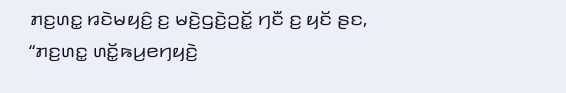ꤊꤢ꤬ꤛꤢ꤭ ꤙꤢꤧꤗꤟꤢꤨ꤬ ꤢ꤬ ꤗꤢꤧ꤬ꤞꤢꤧ꤬ꤑꤢꤩ꤭ ꤚꤢꤪ ꤢ꤬ ꤟꤢꤩ ꤔꤢ, “ꤊꤢ꤬ꤛꤢ꤭ ꤛꤢꤩ꤭ꤒꤣ꤬ꤕꤚꤟꤢꤧ꤬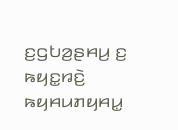ꤢ꤬ꤞꤝꤤ꤬ꤔꤌꤣ꤬ ꤢ꤬ ꤒꤟꤢ꤭ꤙꤢꤧ꤬ ꤒꤟꤌꤣꤊꤟꤌꤣ꤭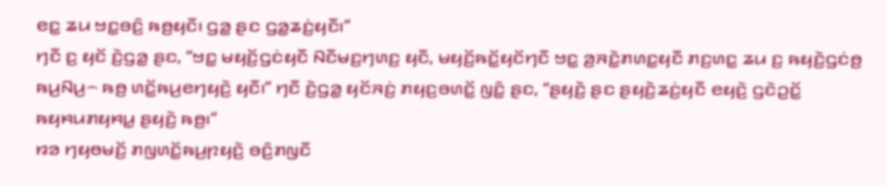ꤕꤢ꤭ ꤘꤣ ꤠꤢ꤭ꤋꤢꤨ꤬ ꤒꤥ꤬ꤟꤢꤪ꤯ ꤞꤤ꤭ ꤔꤢ ꤞꤤ꤭ꤘꤢꤦ꤬ꤟꤢꤪ꤯”
ꤚꤢꤪ ꤢ꤬ ꤟꤢꤩ ꤢꤧ꤬ꤞꤤ꤭ ꤔꤢ, “ꤠꤢ꤭ ꤗꤟꤢꤩ꤬ꤞꤢꤦꤟꤢꤪ ꤡꤢꤪꤗꤢ꤬ꤚꤛꤢ꤬ ꤟꤢꤪ, ꤗꤟꤢꤩ꤬ꤒꤢꤩ꤭ꤟꤢꤩꤚꤢꤪ ꤠꤢ꤭ ꤤ꤬ꤏꤢꤧ꤭ꤊꤛꤢ꤭ꤟꤢꤪ ꤊꤢ꤬ꤛꤢ꤭ ꤘꤣ ꤢ꤬ ꤒꤟꤢꤧ꤬ꤞꤢꤦꤥ꤬ ꤒꤣ꤬ꤡꤣ꤬꤮ ꤒꤥ꤬ ꤛꤢꤩ꤭ꤒꤣ꤬ꤕꤚꤟꤢꤧ꤬ ꤟꤢꤪ꤯” ꤚꤢꤪ ꤢꤧ꤬ꤞꤤ꤭ ꤟꤢꤩꤏꤢꤦ꤬ ꤊꤟꤢ꤬ꤋꤛꤢꤩ꤭ ꤜꤢꤨ꤭ ꤔꤢ, “ꤔꤟꤢꤧ꤬ ꤔꤢ ꤔꤟꤢꤧ꤬ꤘꤢꤦ꤬ꤟꤢꤪ ꤕꤟꤢꤧ꤬ ꤞꤢꤧꤑꤢꤩ꤭ ꤒꤟꤌꤣꤊꤟꤌꤣ꤭ ꤔꤟꤢꤧ꤬ ꤒꤥ꤬꤯”
ꤙꤤ ꤚꤟꤥꤗꤢꤩ꤬ ꤊꤜꤛꤢꤩ꤭ꤒꤣ꤬ꤐꤟꤢꤧ꤬ ꤋꤢꤨ꤬ꤊꤜꤢꤪ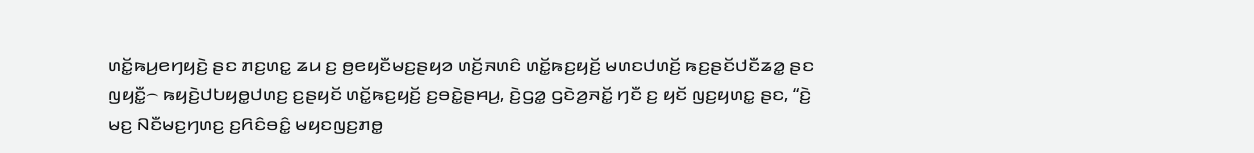ꤛꤢꤩ꤭ꤒꤣ꤬ꤕꤚꤟꤢꤧ꤬ ꤔꤢ ꤊꤢ꤬ꤛꤢ꤭ ꤘꤣ ꤢ꤬ ꤥ꤬ꤕꤟꤢꤪꤗꤢ꤬ꤔꤟꤤ ꤛꤢꤩ꤬ꤏꤛꤢꤨ ꤛꤢꤩ꤭ꤒꤢ꤬ꤟꤢꤩ꤬ ꤗꤛꤢꤓꤛꤢꤩ꤬ ꤒꤢ꤬ꤔꤢꤩꤓꤢꤪꤘꤤ꤭ ꤔꤢ ꤜꤟꤢꤪ꤭꤮ ꤒꤟꤢꤧ꤬ꤓꤝꤟꤥ꤭ꤓꤛꤢ꤬ ꤢ꤬ꤔꤟꤢꤩ ꤛꤢꤩ꤭ꤒꤢ꤬ꤟꤢꤩ꤬ ꤢ꤬ꤋꤢꤧ꤭ꤔꤌꤣ꤬, ꤢꤧ꤬ꤞꤤ꤭ ꤞꤢꤧꤤ꤬ꤏꤢꤩ꤭ ꤚꤢꤪ ꤢ꤬ ꤟꤢꤩ ꤜꤢ꤬ꤟꤛꤢ꤭ ꤔꤢ, “ꤢꤧ꤬ ꤗꤢ꤬ ꤡꤢꤪꤗꤢ꤬ꤚꤛꤢ꤬ ꤢ꤬ꤖꤢꤨꤋꤢꤨ꤭ ꤗꤟꤢꤜꤢ꤬ꤊꤥ꤭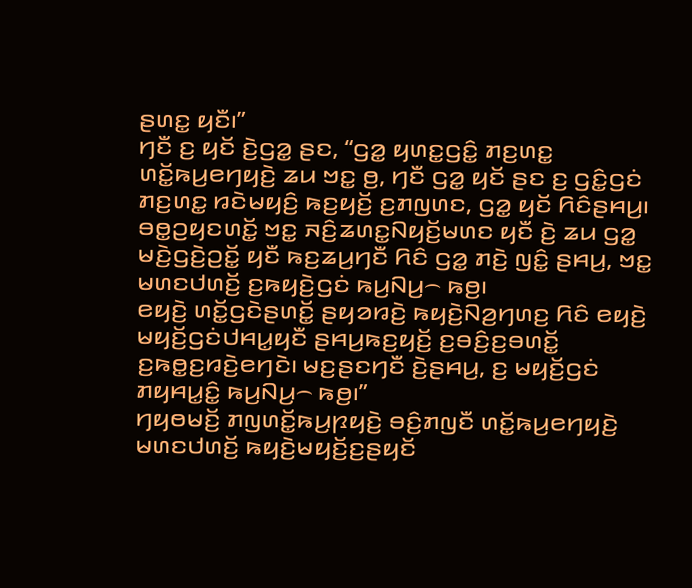ꤔꤛꤢ꤭ ꤟꤢꤪ꤯”
ꤚꤢꤪ ꤢ꤬ ꤟꤢꤩ ꤢꤧ꤬ꤞꤤ꤭ ꤔꤢ, “ꤞꤤ꤭ ꤟꤛꤢ꤭ꤞꤢꤨ꤭ ꤊꤢ꤬ꤛꤢ꤭ ꤛꤢꤩ꤭ꤒꤣ꤬ꤕꤚꤟꤢꤧ꤬ ꤘꤣ ꤠꤢ꤭ ꤥ꤬, ꤚꤢꤪ ꤞꤤ꤭ ꤟꤢꤩ ꤔꤢ ꤢ꤬ ꤞꤢꤨ꤭ꤞꤢꤦ ꤊꤢ꤬ꤛꤢ꤭ ꤙꤢꤧꤗꤟꤢꤨ꤬ ꤒꤢ꤬ꤟꤢꤩ꤬ ꤢ꤬ꤊꤜꤛꤢ, ꤞꤤ꤭ ꤟꤢꤩ ꤖꤢꤨꤔꤌꤣ꤬꤯ ꤋꤥ꤭ꤑꤟꤢꤛꤢꤩ꤭ ꤠꤢ꤭ ꤏꤢꤨ꤬ꤘꤛꤢ꤭ꤡꤟꤢꤩ꤬ꤗꤛꤢ ꤟꤢꤪ ꤢꤧ꤬ ꤘꤣ ꤞꤤ꤭ ꤗꤢꤧ꤬ꤞꤢꤧ꤬ꤑꤢꤩ꤭ ꤟꤢꤪ ꤒꤢ꤬ꤘꤣ꤬ꤚꤢꤪ ꤖꤢꤨ ꤞꤤ꤭ ꤊꤢꤧ꤬ ꤜꤢꤨ꤭ ꤔꤌꤣ꤬, ꤠꤢ꤭ ꤗꤛꤢꤓꤛꤢꤩ꤬ ꤢ꤬ꤒꤟꤢꤧ꤬ꤞꤢꤦ ꤒꤣ꤬ꤡꤣ꤬꤮ ꤒꤥ꤬꤯
ꤕꤟꤢꤧ꤬ ꤛꤢꤩ꤭ꤞꤢꤧꤔꤛꤢꤩ꤭ ꤔꤟꤤꤙꤢꤧ꤬ ꤒꤟꤢꤧ꤬ꤡꤤ꤬ꤚꤛꤢ꤬ ꤖꤢꤨ ꤕꤟꤢꤧ꤬ ꤗꤟꤢꤩ꤬ꤞꤢꤦꤓꤌꤣ꤭ꤟꤢꤪ ꤔꤌꤣ꤬ꤒꤢ꤬ꤟꤢꤩ꤬ ꤢ꤬ꤋꤢꤨ꤬ꤢ꤬ꤋꤛꤢꤩ꤭ ꤢ꤬ꤒꤥ꤭ꤢ꤬ꤙꤢꤧ꤬ꤕꤚꤢꤧ꤯ ꤗꤢ꤬ꤔꤢꤚꤢꤪ ꤢꤧ꤬ꤔꤌꤣ꤬, ꤢ꤬ ꤗꤟꤢꤩ꤬ꤞꤢꤦ ꤊꤟꤌꤣ꤭ꤢꤨ꤭ ꤒꤣ꤬ꤡꤣ꤬꤮ ꤒꤥ꤬꤯”
ꤚꤟꤥꤗꤢꤩ꤬ ꤊꤜꤛꤢꤩ꤭ꤒꤣ꤬ꤐꤟꤢꤧ꤬ ꤋꤢꤨ꤬ꤊꤜꤢꤪ ꤛꤢꤩ꤭ꤒꤣ꤬ꤕꤚꤟꤢꤧ꤬ ꤗꤛꤢꤓꤛꤢꤩ꤬ ꤒꤟꤢꤧ꤬ꤗꤟꤢꤩ꤬ꤢ꤬ꤔꤟꤢꤩ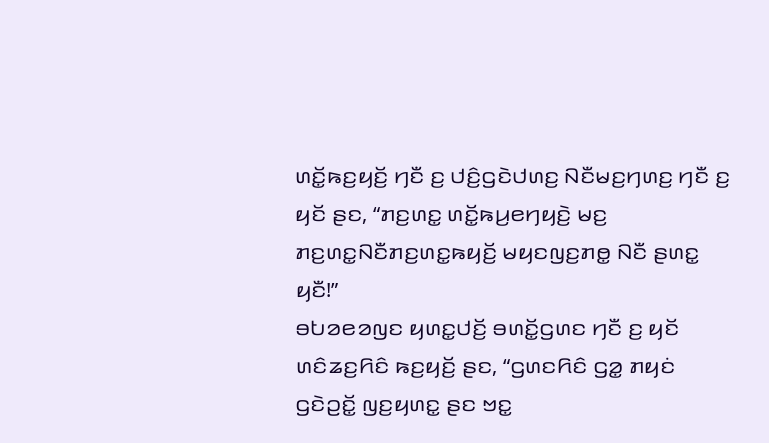ꤛꤢꤩ꤭ꤒꤢ꤬ꤟꤢꤩ꤬ ꤚꤢꤪ ꤢ꤬ ꤓꤢꤨ꤬ꤞꤢꤧꤓꤛꤢ꤬ ꤡꤢꤪꤗꤢ꤬ꤚꤛꤢ꤬ ꤚꤢꤪ ꤢ꤬ ꤟꤢꤩ ꤔꤢ, “ꤊꤢ꤬ꤛꤢ꤭ ꤛꤢꤩ꤭ꤒꤣ꤬ꤕꤚꤟꤢꤧ꤬ ꤗꤢ꤬ ꤊꤢ꤬ꤛꤢ꤭ꤡꤢꤪꤊꤢ꤬ꤛꤢ꤭ꤒꤟꤢꤩ꤬ ꤗꤟꤢꤜꤢ꤬ꤊꤥ꤭ ꤡꤢꤪ ꤔꤛꤢ꤭ ꤟꤢꤪ!”
ꤋꤝꤤꤕꤤꤜꤢ ꤟꤛꤢ꤭ꤓꤢꤩ꤬ ꤋꤛꤢꤩ꤭ꤞꤛꤢ ꤚꤢꤪ ꤢ꤬ ꤟꤢꤩ ꤛꤢꤨꤘꤢ꤬ꤖꤢꤨ ꤒꤢ꤬ꤟꤢꤩ꤬ ꤔꤢ, “ꤞꤛꤢꤖꤢꤨ ꤞꤤ꤭ ꤊꤟꤢꤦ ꤞꤢꤧꤑꤢꤩ꤭ ꤜꤢ꤬ꤟꤛꤢ꤭ ꤔꤢ ꤠꤢ꤭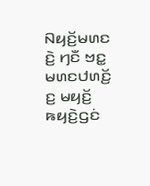ꤡꤟꤢꤩ꤬ꤗꤛꤢ ꤢꤧ꤬ ꤚꤢꤪ ꤠꤢ꤭ ꤗꤛꤢꤓꤛꤢꤩ꤬ ꤢ꤬ ꤗꤟꤢꤩ꤬ ꤒꤟꤢꤧ꤬ꤞꤢꤦ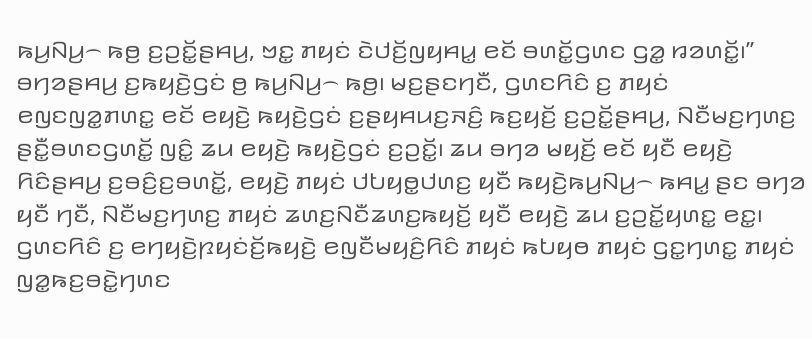ꤒꤣ꤬ꤡꤣ꤬꤮ ꤒꤥ꤬ ꤢ꤬ꤑꤢꤩ꤭ꤔꤌꤣ꤬, ꤠꤢ꤭ ꤊꤟꤢꤦ ꤢꤧꤓꤢꤩ꤬ꤜꤟꤌꤣ꤭ ꤕꤢꤩ ꤋꤛꤢꤩ꤭ꤞꤛꤢ ꤞꤤ꤭ ꤙꤤꤛꤢꤩ꤭꤯”
ꤋꤚꤤꤔꤌꤣ꤬ ꤢ꤬ꤒꤟꤢꤧ꤬ꤞꤢꤦ ꤥ꤬ ꤒꤣ꤬ꤡꤣ꤬꤮ ꤒꤥ꤬꤯ ꤗꤢ꤬ꤔꤢꤚꤢꤪ, ꤞꤛꤢꤖꤢꤨ ꤢ꤬ ꤊꤟꤢꤦ ꤕꤜꤢꤜꤤ꤭ꤊꤛꤢ꤭ ꤕꤢꤩ ꤕꤟꤢꤧ꤬ ꤒꤟꤢꤧ꤬ꤞꤢꤦ ꤢ꤬ꤔꤟꤌꤣꤢ꤬ꤏꤢꤨ꤬ ꤒꤢ꤬ꤟꤢꤩ꤬ ꤢ꤬ꤑꤢꤩ꤭ꤔꤌꤣ꤬, ꤡꤢꤪꤗꤢ꤬ꤚꤛꤢ꤬ ꤔꤢꤪ꤭ꤋꤛꤢꤞꤛꤢꤩ꤭ ꤜꤢꤨ꤭ ꤘꤣ ꤕꤟꤢꤧ꤬ ꤒꤟꤢꤧ꤬ꤞꤢꤦ ꤢ꤬ꤑꤢꤩ꤭꤯ ꤘꤣ ꤋꤚꤤ ꤗꤟꤢꤩ꤬ ꤕꤢꤩ ꤟꤢꤪ ꤕꤟꤢꤧ꤬ ꤖꤢꤨꤔꤌꤣ꤬ ꤢ꤬ꤋꤢꤨ꤬ꤢ꤬ꤋꤛꤢꤩ꤭, ꤕꤟꤢꤧ꤬ ꤊꤟꤢꤦ ꤓꤝꤟꤥ꤭ꤓꤛꤢ꤬ ꤟꤢꤪ ꤒꤟꤢꤧ꤬ꤒꤣ꤬ꤡꤣ꤬꤮ ꤒꤌꤣ꤭ ꤔꤢ ꤋꤚꤤ ꤟꤢꤪ ꤚꤢꤪ, ꤡꤢꤪꤗꤢ꤬ꤚꤛꤢ꤬ ꤊꤟꤢꤦ ꤘꤛꤢ꤬ꤡꤢꤪꤘꤛꤢ꤬ꤒꤟꤢꤩ꤬ ꤟꤢꤪ ꤕꤟꤢꤧ꤬ ꤘꤣ ꤢ꤬ꤑꤢꤩ꤭ꤟꤛꤢ꤭ ꤕꤢ꤭꤯
ꤞꤛꤢꤖꤢꤨ ꤢ꤬ ꤕꤚꤟꤢꤧ꤬ꤐꤟꤢꤦꤢꤩ꤬ꤒꤟꤢꤧ꤬ ꤕꤜꤢꤪꤗꤟꤢꤨ꤬ꤖꤢꤨ ꤊꤟꤢꤦ ꤒꤝꤟꤥ ꤊꤟꤢꤦ ꤞꤢ꤭ꤚꤛꤢ꤭ ꤊꤟꤢꤦ ꤜꤤ꤭ꤒꤢ꤬ꤋꤢꤧ꤭ꤚꤛꤢ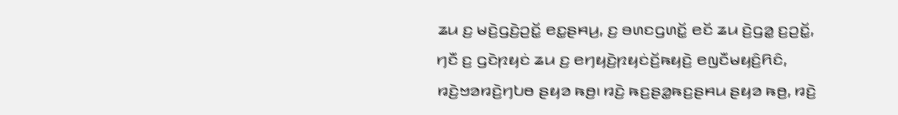ꤘꤣ ꤢ꤬ ꤗꤢꤧ꤬ꤞꤢꤧ꤬ꤑꤢꤩ꤭ ꤕꤢ꤭ꤔꤌꤣ꤬, ꤢ꤬ ꤋꤛꤢꤞꤛꤢꤩ꤭ ꤕꤢꤩ ꤘꤣ ꤢꤧ꤬ꤞꤤ꤭ ꤢ꤬ꤑꤢꤩ꤭, ꤚꤢꤪ ꤢ꤬ ꤞꤢꤧꤐꤟꤢꤦ ꤘꤣ ꤢ꤬ ꤕꤚꤟꤢꤧ꤬ꤐꤟꤢꤦꤢꤩ꤬ꤒꤟꤢꤧ꤬ ꤕꤜꤢꤪꤗꤟꤢꤨ꤬ꤖꤢꤨ, ꤙꤢꤧ꤬ꤠꤤꤙꤢꤧ꤬ꤚꤝꤥ ꤔꤟꤤ ꤒꤥ꤬꤯ ꤙꤢꤧ꤬ ꤒꤢ꤬ꤔꤤ꤭ꤒꤢ꤬ꤔꤌꤣ ꤔꤟꤤ ꤒꤥ꤬, ꤙꤢꤧ꤬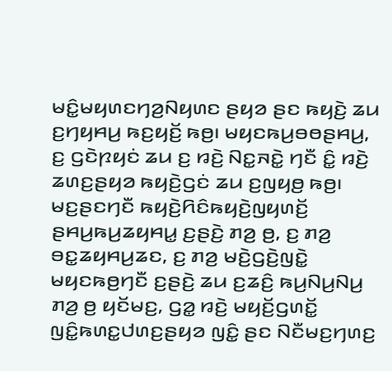ꤗꤢꤨ꤭ꤗꤟꤛꤢꤚꤤ꤬ꤡꤟꤛꤢ ꤔꤟꤤ ꤔꤢ ꤒꤟꤢꤧ꤬ ꤘꤣ ꤢ꤬ꤚꤟꤌꤣ꤬ ꤒꤢ꤬ꤟꤢꤩ꤬ ꤒꤥ꤬꤯ ꤗꤟꤢꤒꤣ꤬ꤋꤥꤔꤌꤣ꤬, ꤢ꤬ ꤞꤢꤧꤐꤟꤢꤦ ꤘꤣ ꤢ꤬ ꤙꤢꤧ꤬ ꤡꤢ꤭ꤏꤢꤧ꤭ ꤚꤢꤪ ꤢꤨ꤭ ꤙꤢꤧ꤬ ꤘꤛꤢ꤬ꤔꤟꤤ ꤒꤟꤢꤧ꤬ꤞꤢꤦ ꤘꤣ ꤢ꤬ꤜꤟꤥ꤬ ꤒꤥ꤬꤯
ꤗꤢ꤬ꤔꤢꤚꤢꤪ ꤒꤟꤢꤧ꤬ꤖꤢꤨꤒꤟꤢꤧ꤬ꤜꤟꤛꤢꤩ꤬ ꤔꤌꤣ꤬ꤒꤣ꤬ꤘꤟꤌꤣ꤭ ꤢ꤬ꤔꤢꤧ꤬ ꤊꤤ꤬ ꤥ꤬, ꤢ꤬ ꤊꤤ꤬ ꤋꤢ꤭ꤘꤟꤌꤣ꤬ꤘꤢ, ꤢ꤬ ꤊꤤ꤬ ꤗꤢꤧ꤬ꤞꤢꤧ꤬ꤜꤢꤧ꤭ ꤗꤟꤢꤒꤥ꤬ꤚꤢꤪ ꤢ꤬ꤔꤢꤧ꤬ ꤘꤣ ꤢ꤬ꤘꤢꤨ꤬ ꤒꤣ꤬ꤡꤣ꤬ꤡꤣ꤬ ꤊꤤ꤬ ꤥ꤬ ꤟꤢꤩꤗꤢ꤬, ꤞꤤ꤭ ꤙꤢꤧ꤬ ꤗꤟꤢꤩ꤬ꤞꤛꤢꤩ꤭ ꤜꤢꤨ꤭ꤒꤛꤢ꤭ꤓꤛꤢ꤬ꤔꤟꤤ ꤜꤢꤨ꤭ ꤔꤢ ꤡꤢꤪꤗꤢ꤬ꤚꤛꤢ꤬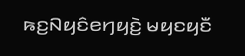ꤒꤢ꤬ꤡꤟꤢꤨꤕꤚꤟꤢꤧ꤬ ꤗꤟꤢꤟꤢꤪ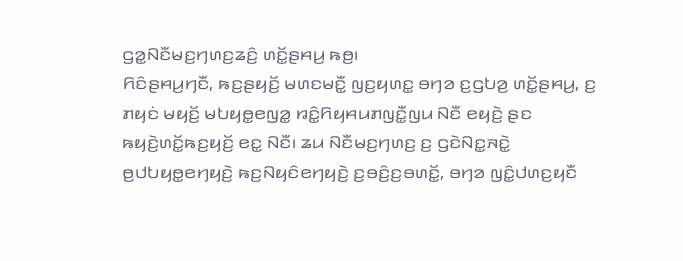ꤞꤤ꤭ꤡꤢꤪꤗꤢ꤬ꤚꤛꤢ꤬ꤘꤢꤨ꤬ ꤛꤢꤩ꤭ꤔꤌꤣ꤬ ꤒꤥ꤬꤯
ꤖꤢꤨꤔꤌꤣ꤬ꤚꤢꤪ, ꤒꤢ꤬ꤔꤟꤢꤩ꤬ ꤗꤛꤢꤗꤢꤪ꤭ ꤜꤢ꤬ꤟꤛꤢ꤭ ꤋꤚꤤ ꤢ꤬ꤞꤝꤤ꤬ ꤛꤢꤩ꤭ꤔꤌꤣ꤬, ꤢ꤬ ꤊꤟꤢꤦ ꤗꤟꤢꤩ꤬ ꤗꤝꤟꤥ꤭ꤕꤜꤤ꤭ ꤙꤢꤨ꤭ꤖꤟꤌꤣꤊꤜꤢꤪ꤭ꤜꤣ ꤡꤢꤪ ꤕꤟꤢꤧ꤬ ꤔꤢ ꤒꤟꤢꤧ꤬ꤛꤢꤩ꤭ꤒꤢ꤬ꤟꤢꤩ꤬ ꤕꤢ꤭ ꤡꤢꤪ꤯ ꤘꤣ ꤡꤢꤪꤗꤢ꤬ꤚꤛꤢ꤬ ꤢ꤬ ꤞꤢꤧꤡꤢ꤭ꤏꤢꤧ꤭ ꤥ꤬ꤓꤝꤟꤥ꤭ꤕꤚꤟꤢꤧ꤬ ꤒꤢ꤬ꤡꤟꤢꤨꤕꤚꤟꤢꤧ꤬ ꤢ꤬ꤋꤢꤨ꤬ꤢ꤬ꤋꤛꤢꤩ꤭, ꤋꤚꤤ ꤜꤢꤨ꤭ꤓꤛꤢ꤬ꤟꤢꤪ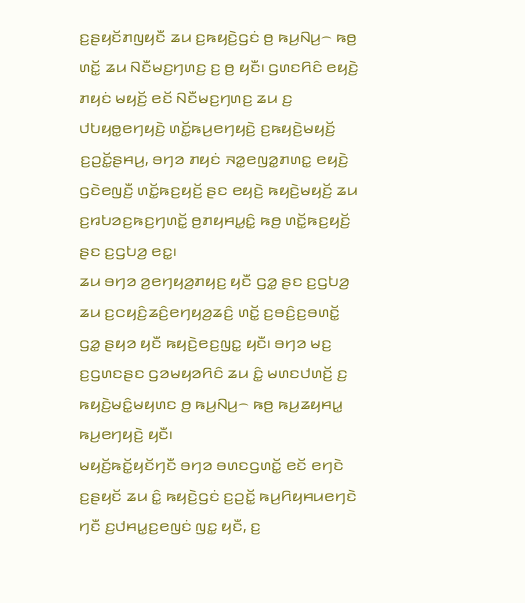ꤢ꤬ꤔꤟꤢꤩꤊꤜꤟꤢꤪ ꤘꤣ ꤢ꤬ꤒꤟꤢꤧ꤬ꤞꤢꤦ ꤥ꤬ ꤒꤣ꤬ꤡꤣ꤬꤮ ꤒꤥ꤬ ꤛꤢꤩ꤭ ꤘꤣ ꤡꤢꤪꤗꤢ꤬ꤚꤛꤢ꤬ ꤢ꤬ ꤥ꤬ ꤟꤢꤪ꤯ ꤞꤛꤢꤖꤢꤨ ꤕꤟꤢꤧ꤬ ꤊꤟꤢꤦ ꤗꤟꤢꤩ꤬ ꤕꤢꤩ ꤡꤢꤪꤗꤢ꤬ꤚꤛꤢ꤬ ꤘꤣ ꤢ꤬ ꤓꤝꤟꤥ꤭ꤕꤚꤟꤢꤧ꤬ ꤛꤢꤩ꤭ꤒꤣ꤬ꤕꤚꤟꤢꤧ꤬ ꤢ꤬ꤒꤟꤢꤧ꤬ꤗꤟꤢꤩ꤬ ꤢ꤬ꤑꤢꤩ꤭ꤔꤌꤣ꤬, ꤋꤚꤤ ꤊꤟꤢꤦ ꤏꤤ꤭ꤕꤜꤤ꤭ꤊꤛꤢ꤭ ꤕꤟꤢꤧ꤬ ꤞꤢꤧꤕꤜꤢꤪ꤬ ꤛꤢꤩ꤭ꤒꤢ꤬ꤟꤢꤩ꤬ ꤔꤢ ꤕꤟꤢꤧ꤬ ꤒꤟꤢꤧ꤬ꤗꤟꤢꤩ꤬ ꤘꤣ ꤢ꤬ꤙꤝꤤꤢ꤬ꤒꤢ꤬ꤚꤛꤢꤩ꤭ ꤥ꤬ꤊꤟꤌꤣ꤭ꤢꤨ꤭ ꤒꤥ꤬ ꤛꤢꤩ꤭ꤒꤢ꤬ꤟꤢꤩ꤬ ꤔꤢ ꤢ꤬ꤞꤝꤤ꤬ ꤕꤢ꤭꤯
ꤘꤣ ꤋꤚꤤ ꤤ꤬ꤕꤚꤟꤤ꤬ꤊꤟꤢ꤬ ꤟꤢꤪ ꤞꤤ꤭ ꤔꤢ ꤢ꤬ꤞꤝꤤ꤬ ꤘꤣ ꤢ꤬ꤍꤟꤢꤨ꤬ꤘꤢꤨ꤬ꤕꤚꤟꤤ꤬ꤘꤢꤨ꤬ ꤛꤢꤩ꤭ ꤢ꤬ꤋꤢꤨ꤬ꤢ꤬ꤋꤛꤢꤩ꤭ ꤞꤤ꤭ ꤔꤟꤤ ꤟꤢꤪ ꤒꤟꤢꤧ꤬ꤕꤢ꤬ꤜꤢ꤭ ꤟꤢꤪ꤯ ꤋꤚꤤ ꤗꤢ꤬ ꤢ꤬ꤞꤛꤢꤔꤢ ꤞꤤꤗꤟꤤꤖꤢꤨ ꤘꤣ ꤢꤨ꤭ ꤗꤛꤢꤓꤛꤢꤩ꤬ ꤢ꤬ ꤒꤟꤢꤧ꤬ꤗꤢꤨ꤭ꤗꤟꤛꤢ ꤥ꤬ ꤒꤣ꤬ꤡꤣ꤬꤮ ꤒꤥ꤬ ꤒꤣ꤬ꤘꤟꤌꤣ꤭ ꤒꤣ꤬ꤕꤚꤟꤢꤧ꤬ ꤟꤢꤪ꤯
ꤗꤟꤢꤩ꤬ꤒꤢꤩ꤭ꤟꤢꤩꤚꤢꤪ ꤋꤚꤤ ꤋꤛꤢꤞꤛꤢꤩ꤭ ꤕꤢꤩ ꤕꤚꤢꤧ ꤢ꤬ꤔꤟꤢꤩ ꤘꤣ ꤢꤨ꤭ ꤒꤟꤢꤧ꤬ꤞꤢꤦ ꤢ꤬ꤑꤢꤩ꤭ ꤒꤣ꤬ꤖꤟꤌꤣꤕꤚꤢꤧ ꤚꤢꤪ ꤢ꤬ꤓꤌꤣ꤭ꤢ꤬ꤕꤜꤢꤦ ꤜꤢ꤭ ꤟꤢꤪ, ꤢ꤬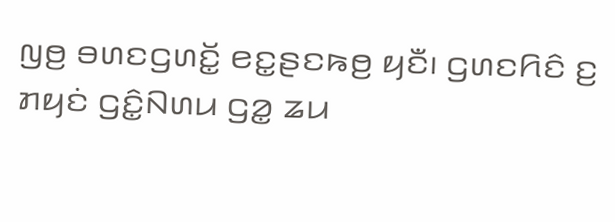ꤜꤥ꤬ ꤋꤛꤢꤞꤛꤢꤩ꤭ ꤕꤢ꤭ꤔꤢꤒꤥ꤬ ꤟꤢꤪ꤯ ꤞꤛꤢꤖꤢꤨ ꤢ꤬ ꤊꤟꤢꤦ ꤞꤢꤨ꤭ꤡꤛꤣ ꤞꤤ꤭ ꤘꤣ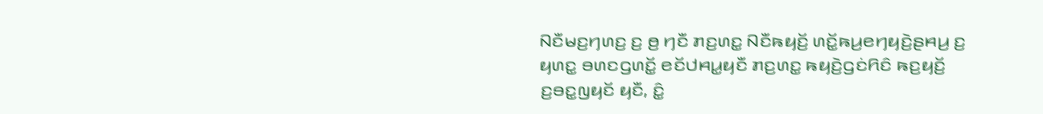ꤡꤢꤪꤗꤢ꤬ꤚꤛꤢ꤬ ꤢ꤬ ꤥ꤬ ꤚꤢꤪ ꤊꤢ꤬ꤛꤢ꤭ ꤡꤢꤪꤒꤟꤢꤩ꤬ ꤛꤢꤩ꤭ꤒꤣ꤬ꤕꤚꤟꤢꤧ꤬ꤔꤌꤣ꤬ ꤢ꤬ ꤟꤛꤢ꤭ ꤋꤛꤢꤞꤛꤢꤩ꤭ ꤕꤢꤩꤓꤌꤣ꤭ꤟꤢꤪ ꤊꤢ꤬ꤛꤢ꤭ ꤒꤟꤢꤧ꤬ꤞꤢꤦꤖꤢꤨ ꤒꤢ꤬ꤟꤢꤩ꤬ ꤢ꤬ꤋꤢ꤭ꤜꤟꤢꤩ ꤟꤢꤪ, ꤢꤨ꤭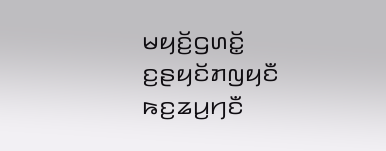ꤗꤟꤢꤩ꤬ꤞꤛꤢꤩ꤭ ꤢ꤬ꤔꤟꤢꤩꤊꤜꤟꤢꤪ ꤒꤢ꤬ꤘꤣ꤬ꤚꤢꤪ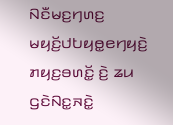ꤡꤢꤪꤗꤢ꤬ꤚꤛꤢ꤬ ꤗꤟꤢꤩ꤬ꤓꤝꤟꤥ꤭ꤕꤚꤟꤢꤧ꤬ ꤊꤟꤢ꤬ꤋꤛꤢꤩ꤭ ꤢꤧ꤬ ꤘꤣ ꤞꤢꤧꤡꤢ꤭ꤏꤢꤧ꤭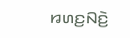ꤙꤛꤢ꤬ꤡꤢꤧ꤬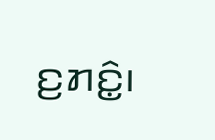ꤢ꤬ꤊꤢꤨ꤭꤯